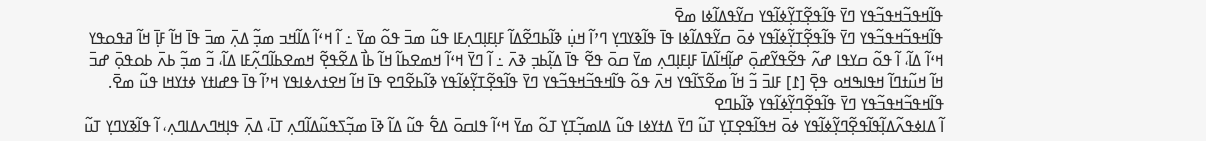ߟߊ߬ߞߟߏ߬ߞߟߏ߬ߟߌ ߣߌ߫ ߟߊ߬ߟߐ߲߬ߠߌ߲߬ߦߊ߬ߟߌ ߛߌ߬ߟߡߊ߬ߦߊ ߘߐ߫
ߟߊ߬ߞߟߏ߬ߞߟߏ߬ߟߌ ߣߌ߫ ߟߊ߬ߟߐ߲߬ߠߌ߲߬ߦߊ߬ߟߌ ߦߋ߫ ߛߌ߬ߟߡߊ߬ߦߊ ߟߊ߫ ߟߊ߬ߢߌߣߌ߲ ߣߴߊ߬ ߞߎ߲߭ ߢߊ߬ߕߣߐ߬ߡߊ߬ ߓߊ߲ߓߊ߲ߣߍ߲ߓߊ ߟߎ߬ ߘߏ߫ ߟߋ߬ ߘߌ߫ ߸ ߊ߬ ߞߵߊ߬ ߡߊ߬ߞߏ ߘߏ߲߬ ߡߍ߲߫ ߘߏ߫ ߟߊ߫ ߞߊ߬ ߓߊ߲߫ ߞߊ߬ ߥߟߋߟߌ ߞߵߊ߬ ߡߊ߬، ߊ߬ ߟߋ߬ ߛߌߟߊ ߝߍ߬ ߟߐ߬ߟߌ߬ߝߋ߲߫ ߝߊ߲߬ߞߊ߬ߡߊ߫ ߓߊ߲ߓߊ߲ߣߍ߲ ߘߌ߫ ߛߋ߫ ߟߐ߬ ߟߊ߫ ߡߊ߲߬ߕߏ߲ ߢߍ߫ ߸ ߊ߬ ߣߌ߫ ߞߵߊ߬ ߞߘߐߕߊ߬ ߞߊ߬ ߕߊ߯ ߡߐ߬ߟߐ߲߬ ߞߘߐߕߊ߬ߣߍ߲߬ߓߊ ߡߊ߬، ߏ߬ ߘߏ߲߬ ߕߍ߫ ߕߋߟߋ߲߫ ߝߏ߫ ߞߊ߬ ߞߎ߬ߙߣߊ߬ ߞߟߊߒߞߋ ߟߐ߲߫ [߁] ߓߊߏ߫ ߏ߬ ߞߊ߬ ߘߐ߬ߖߊ߬ߟߌ ߞߍ߫ ߟߋ߬ ߟߊ߬ߞߟߏ߬ߞߟߏ߬ߟߌ ߣߌ߫ ߟߊ߬ߟߐ߲߬ߠߌ߲߬ߦߊ߬ߟߌ ߢߊ߬ߕߐ߬ߣߐ ߟߊ߫ ߞߊ߬ ߞߐߙߍߦߊߟߌ ߞߴߊ߬ ߟߊ߫ ߟߝߊߙߌ ߦߙߌߞߊ ߟߎ߬ ߘߐ߫.
ߟߊ߬ߞߟߏ߬ߞߟߏ߬ߟߌ ߣߌ߫ ߟߊ߬ߟߐ߲߬ߣߌ߲߬ߦߊ߬ߟߌ ߢߊ߬ߕߣߐ
ߊ߬ ߡߊߦߟߍ߬ߡߊ߲߬ߟߊ߬ߟߐ߲߬ߣߌ߲߬ߦߊ߬ߟߌ ߦߋ߫ ߞߟߊ߬ߟߐ߲ߠߌ߲ ߠߎ߬ ߣߌ߫ ߡߙߌߦߊ ߟߎ߬ ߡߊߘߏ߲߬ߠߌ߲ ߠߋ߬ ߘߌ߫ ߞߵߊ߬ ߟߊߛߋ߫ ߡߐ߱ ߟߎ߬ ߡߊ߬ ߢߊ߫ ߘߏ߲߬ߖߟߎ߬ߡߊ߬ߣߍ߲ ߠߊ߫، ߡߍ߲߫ ߟߊ߲ߞߣߍߡߊߣߍ߲، ߊ߬ ߟߊ߬ߢߌߣߌ߲ ߠߎ߬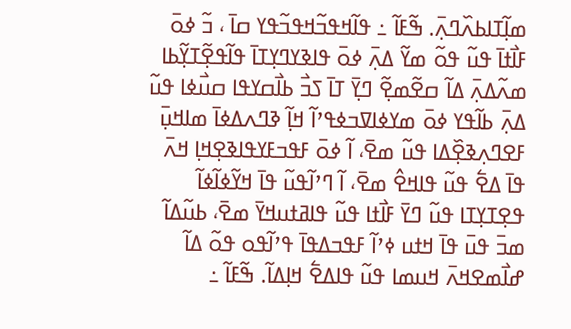ߘߊ߲߬ߠߊߕߍ߰ߣߍ߲߫. ߒ߬ߓߊ߬ ߸ ߟߊ߬ߞߟߏ߬ߞߟߏ߬ߟߌ ߛߊ߫ ، ߏ߬ ߦߋ߫ ߓߊ߯ߙߊ߫ ߟߎ߬ ߟߋ߬ ߘߌ߬ ߡߍ߲߫ ߦߋ߫ ߟߊߢߌߣߌ߲ߠߊ߫ ߟߊ߬ߟߐ߲߬ߠߌ߲߬ߕߊ ߘߍ߬ߡߍ߲߫ ߡߊ߬ ߛߐ߬ߘߐ߲߬ ߣߌ߲߫ ߠߊ߫ ߖߏ߯ ߕߊ߯ߛߌߟߊ ߛߎ߯ߦߊ ߟߎ߬ ߡߍ߲߫ ߕߊ߬ߟߌ ߦߋ߫ ߘߌߦߊߜߏߦߟߴߊ߬ ߞߊ߲߬ ߢߣߍߡߦߊ߫ ߘߊߞߎ߲߫ ߓߐߣߍ߲ߢߐ߲߰ߡߊ ߟߎ߬ ߘߐ߫، ߊ߬ ߦߋ߫ ߓߟߏߓߌߟߊߢߐ߲ߞߊ߲ ߞߍ߫ ߟߊ߫ ߡߐ߱ ߟߎ߬ ߟߊߞߐ߮ ߘߐ߫، ߊ߬ ߣߴߊ߬ߟߎ߬ ߟߊ߫ ߞߌ߬ߦߊ߬ߦߊ߬ ߟߐ߲ߠߌ߲ߠߊ ߟߎ߬ ߣߌ߫ ߓߊ߯ߙߊ ߟߎ߬ ߟߊߥߙߎߞߌ߫ ߘߐ߫، ߕߎ߬ߡߊ߬ ߘߏ߫ ߟߎ߫ ߟߊ߫ ߞߙߎ ߦߴߊ߬ ߓߟߏߡߟߊ߫ ߟߴߊ߬ߟߋ ߟߋ߬ ߡߊ߬ ߝߊ߯ߘߐߞߍ߫ ߞߎߘߊ ߟߎ߬ ߟߊߡߐ߱ ߞߊ߲ߡߊ߬. ߒ߬ߓߊ߬ ߸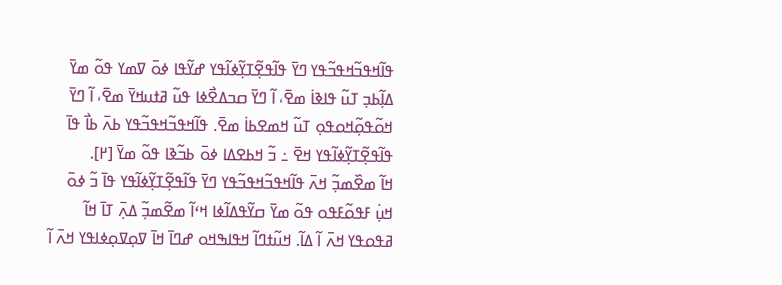ߟߊ߬ߞߟߏ߬ߞߟߏ߬ߟߌ ߣߌ߫ ߟߊ߬ߟߐ߲߬ߠߌ߲߬ߦߊ߬ߟߌ ߝߌ߬ߟߊ ߦߋ߫ ߜߘߌ ߟߋ߬ ߘߌ߫ ߡߊ߲߬ߕߏ߲ ߠߎ߬ ߟߊߢߊ߭ ߘߐ߫، ߊ߬ ߣߌ߫ ߛߏߡߐ߯ߦߊ ߟߎ߬ ߥߙߎߞߌ߫ ߘߐ߫، ߊ߬ ߣߌ߫ ߞߋ߬ߟߋ߲߬ߞߋߟߋ߲ ߠߎ߬ ߞߘߐߕߊ߭ ߘߐ߫. ߟߊ߬ߞߟߏ߬ߞߟߏ߬ߟߌ ߕߍ߫ ߕߊ߯ ߟߊ߫ ߟߊ߬ߟߐ߲߬ߠߌ߲߬ߦߊ߬ߟߌ ߞߐ߫ ߸ ߏ߬ ߞߕߐߡߊ ߦߋ߫ ߕߏ߬ߢߊ ߟߋ߬ ߘߌ߫ [߂].
ߞߊ߬ ߘߐ߰ߘߏ߲߬ ߞߍ߫ ߟߊ߬ߞߟߏ߬ߞߟߏ߬ߟߌ ߣߌ߫ ߟߊ߬ߟߐ߲߬ߠߌ߲߬ߦߊ߬ߟߌ ߟߊ߫ ߏ߬ ߦߋ߫ ߞߎ߲߭ ߓߟߋ߬ߓߟߋ ߟߋ߬ ߘߌ߫ ߛߌ߬ߟߡߊ߬ߦߊ ߞߵߊ߬ ߘߐ߬ߘߏ߲߬ ߡߍ߲߫ ߠߊ߫ ߞߊ߬ ߥߟߋߟߌ ߞߍ߫ ߊ߬ ߡߊ߬. ߞߎ߬ߙߣߊ߬ ߞߟߊߒߞߋ ߝߣߊ߫ ߞߊ߫ ߜߋ߲ߜߋ߲ߦߊߟߌ ߞߍ߫ ߊ߬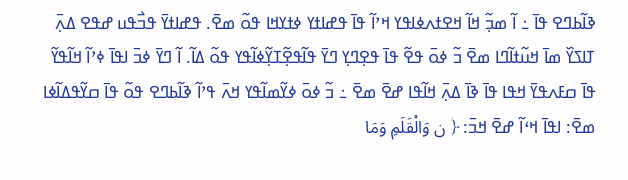ߢߊ߬ߕߣߐ ߟߊ߫ ߸ ߊ߬ ߘߏ߲߬ ߞߊ߬ ߞߐߙߍߦߊߟߌ ߞߴߊ߬ ߟߊ߫ ߟߝߊߙߌ ߦߙߌߞߊ ߟߋ߬ ߘߐ߫. ߟߝߊߙߌ߫ ߟߏ߯ߟߎ ߝߟߐ ߡߍ߲߫ ߠߊߖߌ߰ ߘߊ߫ ߞߎ߬ߙߊ߬ߣߊ ߘߐ߫ ߏ߬ ߦߋ߫ ߟߐ߬ ߟߊ߫ ߟߐ߲ߣߌ߲ ߣߌ߫ ߟߊ߬ߟߐ߲߬ߠߌ߲߬ߦߊ߬ߟߌ ߟߋ߬ ߡߊ߬. ߊ߬ ߣߌ߫ ߦߏ߫ ߊߟߊ߫ ߦߴߊ߬ ߞߊ߬ߟߌ߬ ߟߊ߫ ߛߓߍߟߌ߫ ߞߟߊ ߟߊ߫ ߢߊ߫ ߡߍ߲߫ ߞߊ߬ߟߊ ߝߐ߫ ߘߐ߫ ߸ ߏ߬ ߦߋ߫ ߦߌ߬ߘߊ߬ߟߌ ߞߍ߫ ߟߴߊ߬ ߢߊ߬ߕߣߐ ߟߋ߬ ߟߊ߫ ߛߌ߬ߟߡߊ߬ߦߊ ߘߐ߫: ߊߟߊ߫ ߞߵߊ߬ ߝߐ߫ ߞߏ߫: ﴿ ن وَالْقَلَمِ وَمَا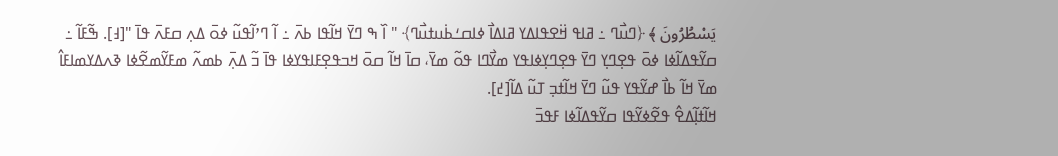يَسْطُرُونَ ﴾ ﴿ߣߎ߯ߣ ߸ ߥߊߟ ߞ߳ߐߟߊߡߌ ߥߊߡߊ߯ ߦߊߛߑߕ߭ߎߙߎ߯ߣ﴾ " ߊ߰ ߒ ߣߌ߫ ߞߊ߬ߟߊ ߕߍ߫ ߸ ߊ߬ ߣߴߊ߬ߟߎ߬ ߦߋ߫ ߡߍ߲ ߛߓߍ߫ ߟߊ߫ "[߃]. ߒ߬ߓߊ߬ ߸ ߛߌ߬ߟߡߊ߬ߦߊ ߦߋ߫ ߟߐ߲ߣߌ߲ ߣߌ߫ ߟߐ߲ߣߌ߲ߦߊߟߌ ߘߌ߯ߣߊ ߟߋ߬ ߘߌ߫، ߛߊ߫ ߞߊ߬ ߛߋ߫ ߞߏߟߐ߲ߓߊߟߌߦߊ ߟߊ߫ ߏ߬ ߡߍ߲߫ ߕߘߍ߬ ߘߓߌ߬ߘߐ߬ߦߊ ߢߍߡߌߘߊߓߊ߮ ߘߌ߫ ߞߊ߬ ߕߊ߯ ߝߌ߬ߟߌ ߟߎ߬ ߣߌ߫ ߞߊ߬ߙߏ߲ ߠߎ߬ ߡߊ߬[߄].
ߞߊ߬ߙߊ߲߬ߡߐ߮ ߟߐ߬ߦߌ߬ߟߊ ߛߌ߬ߟߡߊ߬ߦߊ ߓߟߏ߫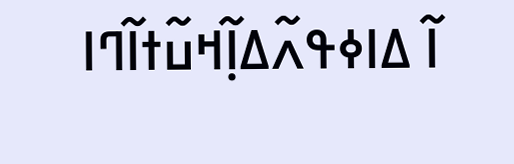ߊ߬ ߡߊߦߟߍ߬ߡߊ߲߬ߞߎ߬ߙߊ߬ߣߊ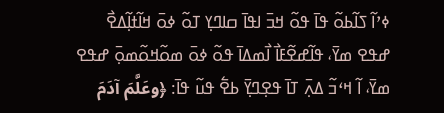ߦߴߊ߬ ߖߊ߬ߕߋ߬ ߟߊ߫ ߟߋ߬ ߞߏ߫ ߊߟߊ߫ ߛߊߣߌ߲ ߠߋ߬ ߦߋ߫ ߞߊ߬ߙߊ߲߬ߡߐ߯ ߝߟߐ ߘߌ߫، ߟߊ߬ߝߐ߬ߓߊ߯ ߊ߯ߘߡߊ߫ ߟߋ߬ ߦߋ߫ ߘߋ߬ߞߋ߬ߘߋ߲߫ ߝߟߐ ߘߌ߫، ߊ߬ ߞߵߏ߬ ߡߍ߲߫ ߠߊ߫ ߟߐ߲ߣߌ߲߫ ߕߐ߱ ߟߎ߬ ߟߊ߫: ﴿وعَلَّمَ آدَمَ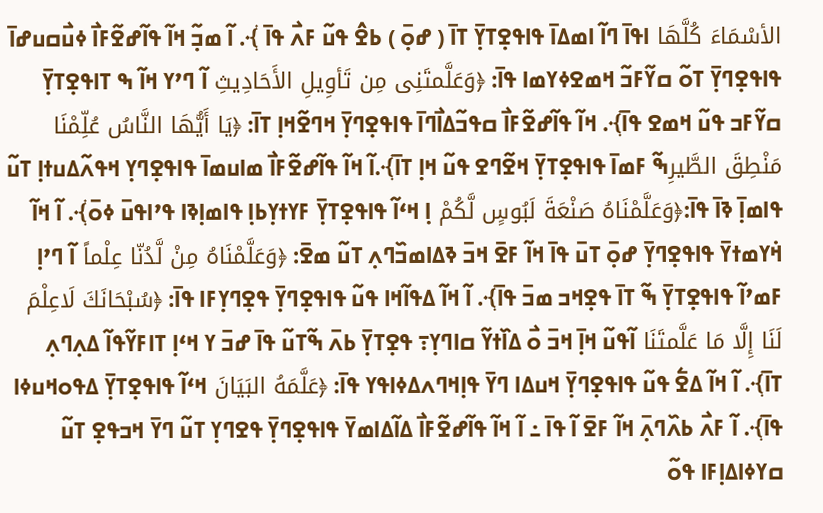الأسْمَاءَ كُلَّهَا ߊߟߊ߫ ߣߊ߬ ߊߘߡߊ߫ ߟߊߟߐ߲ߠߌ߲߫ ߠߊ߫ ( ߝߋ߲߫ ) ߕߐ߮ ߟߎ߬ ߓߍ߯ ߟߊ߫ ﴾. ߊ߬ ߘߏ߲߬ ߞߊ߬ ߟߊ߬ߝߐ߬ߓߊ߯ ߦߎ߯ߛߎߝߊ߫ ߟߊߟߐ߲ߣߌ߲߫ ߠߋ߬ ߛߌ߬ߓߏ߬ ߞߘߐߦߌߘߊ ߟߊ߫: ﴿وَعَلَّمتَنِى مِن تَأوِيلِ الأَحَادِيثِ ߊ߬ ߣߴߌ ߞߊ߬ ߒ ߠߊߟߐ߲ߠߌ߲߫ ߛߌ߬ߓߏ ߟߎ߬ ߞߘߐ ߟߊ߫﴾. ߞߊ߬ ߟߊ߬ߝߐ߬ߓߊ߯ ߛߟߏ߬ߡߊ߯ߣߊ߫ ߟߊߟߐ߲ߣߌ߲߫ ߞߣߐ߬ߞߊ߲ ߠߊ߫: ﴿يَا أَيُّهَا النَّاسُ عُلِّمْنَا مَنْطِقَ الطَّيرِߒ߬ ߓߘߊ߫ ߟߊߟߐ߲ߠߌ߲߫ ߞߐ߬ߣߐ ߟߎ߬ ߞߊ߲ ߠߊ߫﴾.ߊ߬ ߞߊ߬ ߟߊ߬ߝߐ߬ߓߊ߯ ߘߊߎߘߊ߫ ߟߊߟߐ߲ߣߌ߲ ߞߟߍ߬ߡߎߙߊ߲ ߠߎ߬ ߟߊߘߊ߲߫ ߢߊ߫ ߟߊ߫:﴿وَعَلَّمْنَاهُ صَنْعَةَ لَبُوسٍ لَّكُمْ ߊ߲ ߞߵߊ߬ ߟߊߟߐ߲ߠߌ߲߫ ߓߌߙߌ߲ߕߊ߲ ߟߊߘߊ߲ߢߊ ߟߴߊߟߎ߫ ߦߋ߫﴾. ߊ߬ ߞߊ߬ ߞ߭ߌߘߙߌ߫ ߟߊߟߐ߲ߣߌ߲߫ ߝߋ߲߫ ߠߎ߫ ߟߊ߫ ߞߊ߬ ߓߐ߫ ߞߏ߫ ߢߡߊߘߏ߰ߣߍ߲ ߠߎ߬ ߘߐ߫: ﴿وَعَلَّمْنَاهُ مِنْ لَّدُنّا عِلْماً ߊ߬ ߣߴߊ߲ ߓߘߴߊ߬ ߟߊߟߐ߲ߠߌ߲߫ ߒ߬ ߠߊ߫ ߟߐ߲ߞߏ ߘߏ߫ ߟߊ߫﴾. ߊ߬ ߞߊ߬ ߡߟߊ߬ߞߊ ߟߎ߬ ߟߊߟߐ߲ߣߌ߲߫ ߟߐ߲ߣߌ߲ߓߊ ߟߊ߫: ﴿سُبْحَانَكَ لَاعِلْمَ لَنَا إِلَّا مَا عَلَّمتَنَا ߊ߬ߟߎ߬ ߞߊ߲߫ ߞߏ߫ ߋ߯ ߡߊ߰ߙߌ߬ ߛߊߣߌ߲߹ ߟߐ߲ߠߌ߲߫ ߕߍ߫ ߒ߬ߠߎ߬ ߟߊ߫ ߝߏ߫ ߌ ߞߵߊ߲ ߠߊߓߌ߬ߟߊ߬ ߡߍ߲ߣߍ߲ ߠߊ߫﴾. ߊ߬ ߞߊ߬ ߡߐ߱ ߟߎ߬ ߟߊߟߐ߲ߣߌ߲߫ ߞߎߡߊ ߣߌ߫ ߟߊ߲ߞߣߍߡߦߊߟߌ ߟߊ߫: ﴿عَلَّمَهُ البَيَانَ ߞߵߊ߬ ߟߊߟߐ߲ߠߌ߲߫ ߡߟߋߞߎߦߊ ߟߊ߫﴾. ߊ߬ ߓߍ߯ ߕߍ߰ߣߍ߲߫ ߞߊ߬ ߓߐ߫ ߊ߬ ߟߊ߫ ߸ ߊ߬ ߞߊ߬ ߟߊ߬ߝߐ߬ߓߊ߯ ߡߊ߬ߡߊߘߌ߫ ߟߊߟߐ߲ߣߌ߲߫ ߟߐߣߌ߲ ߠߎ߬ ߣߌ߫ ߞߏߟߐ߲ ߠߎ߬ ߛߌߦߊߡߊ߲ߓߊ ߟߋ߬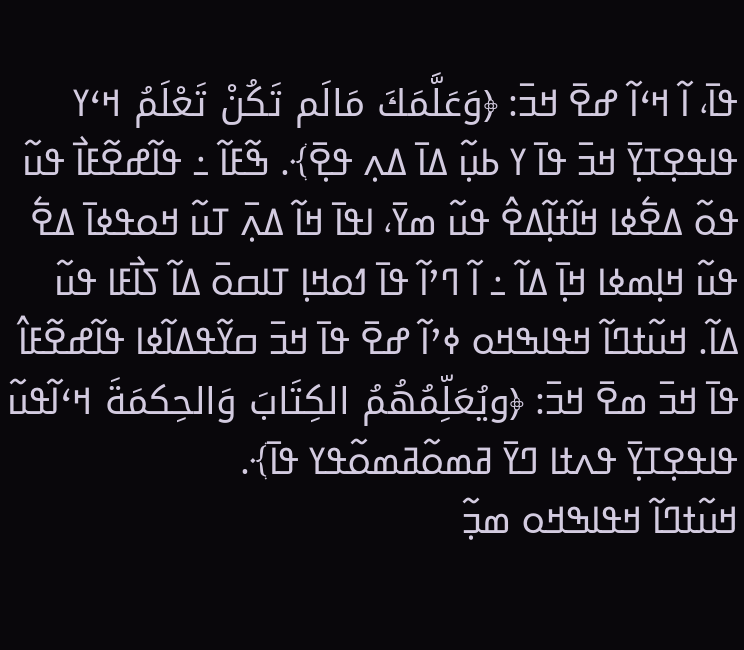ߟߊ߫، ߊ߬ ߞߵߊ߬ ߝߐ߫ ߞߏ߫: ﴿وَعَلَّمَكَ مَالَم تَكُنْ تَعْلَمُ ߞߵߌ ߟߊߟߐ߲ߠߌ߲߫ ߞߏ߫ ߟߊ߫ ߌ ߕߎ߲߬ ߡߊ߫ ߡߍ߲ ߟߐ߲߫﴾. ߒ߬ߓߊ߬ ߸ ߟߊ߬ߝߐ߬ߓߊ߯ ߟߎ߬ ߟߋ߬ ߡߐ߱ߦߊ ߞߊ߬ߙߊ߲߬ߡߐ߮ ߟߎ߬ ߘߌ߫، ߊߟߊ߫ ߞߊ߬ ߡߍ߲߫ ߠߎ߬ ߞߋߟߦߊ߫ ߡߐ߱ ߟߎ߬ ߞߊ߲ߘߦߊ ߞߊ߲߫ ߡߊ߬ ߸ ߊ߬ ߣߴߊ߬ ߟߊ߫ ߗߋߞߊ߲ ߠߊߛߋ߫ ߡߊ߬ ߖߊ߯ߓߊ ߟߎ߬ ߡߊ߬. ߞߎ߬ߙߣߊ߬ ߞߟߊߒߞߋ ߦߴߊ߬ ߝߐ߫ ߟߊ߫ ߞߏ߫ ߛߌ߬ߟߡߊ߬ߦߊ ߟߊ߬ߝߐ߬ߓߊ߮ ߟߊ߫ ߞߏ߫ ߘߐ߫ ߞߏ߫: ﴿ويُعَلِّمُهُمُ الكِتَابَ وَالحِكمَةَ ߞߵߊ߬ߟߎ߬ ߟߊߟߐ߲ߠߌ߲߫ ߟߍߙߊ ߣߌ߫ ߥߘߋ߬ߥߘߋ߬ߟߌ ߟߊ߫﴾.
ߞߎ߬ߙߣߊ߬ ߞߟߊߒߞߋ ߘߏ߲߬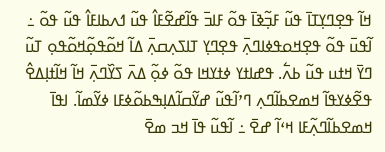ߞߊ߬ ߟߐ߲ߣߌ߲ߠߊ߫ ߟߎ߬ ߓߏ߲߬ߢߊ߫ ߟߋ߬ ߓߊߏ߫ ߟߊ߬ߝߐ߬ߓߊ߮ ߟߎ߬ ߗߍߕߊߓߊ߮ ߟߎ߬ ߟߋ߬ ߸ ߊ߬ߟߎ߫ ߟߋ߬ ߟߐ߲ߞߋߟߦߊߣߍ߲߫ ߟߐ߲ߣߌ߲ ߠߊߖߍ߲ߛߍ߲߫ ߡߊ߬ ߞߋ߬ߟߋ߲߬ߞߋ߬ߟߋ߲ ߠߎ߬ ߣߌ߫ ߞߙߎ ߟߎ߬ ߕߍ߱. ߟߝߊߙߌ ߦߙߌߞߊ ߟߋ߬ ߦߋ߲߬ ߡߍ߫ ߖߌ߰ߣߍ߲߫ ߞߊ߬ ߞߊ߬ߙߊ߲ߡߐ߮ ߟߐ߬ߦߌߟߊ߬ ߞߘߐߕߊ߬ߣߍ߲ ߣߴߊ߬ߟߎ߬ ߝߌ߬ߛߊ߬ߡߊ߲ߒߕߋ߬ߦߓߊ ߦߌ߬ߘߊ߬. ߊߟߊ߫ ߞߘߐߕߊ߬ߣߍ߲߬ߓߊ ߞߵߊ߬ ߝߐ߫ ߸ ߊ߬ߟߎ߬ ߟߊ߫ ߞߏ ߘߐ߫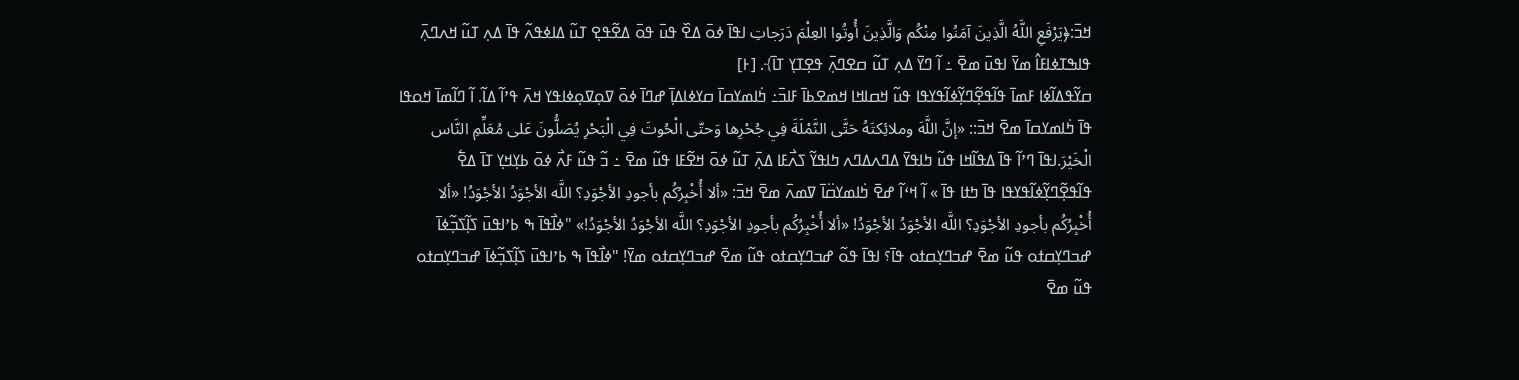ߞߏ߫:﴿يَرْفَعِ اللَّهُ الَّذِينَ آمَنُوا مِنْكُم وَالَّذِينَ أُوتُوا العِلْمَ دَرَجاتِ ߊߟߊ߫ ߦߋ߫ ߡߐ߰ ߟߎ߫ ߟߋ߫ ߡߐ߬ߟߐ߲ ߠߎ߬ ߡߊߦߟߍ߬ ߟߊ߫ ߡߍ߲ ߠߎ߬ ߞߍߣߍ߲߫ ߟߊߒߠߦߊߓߊ߮ ߘߌ߫ ߊߟߎ߫ ߘߐ߫ ߸ ߊ߬ ߣߌ߫ ߡߍ߲ ߠߎ߬ ߛߐߣߍ߲߫ ߟߐ߲ߠߌ߲ ߠߊ߫﴾. [߅]
ߛߌ߬ߟߡߊ߬ߦߊ ߓߘߊ߫ ߟߊ߬ߟߐ߲߬ߣߌ߲߬ߦߊ߬ߟߌߟߊ ߟߎ߬ ߞߛߊߞߊ ߞߘߐߕߊ߫ ߓߊߏ߫߸ ߤ߭ߊߘߌߛߊ߫ ߛߌߦߊߡߊ߲߫ ߝߣߊ߫ ߦߋ߫ ߜߋ߲ߜߋ߲ߦߊߟߌ ߞߍ߫ ߟߴߊ߬ ߡߊ߬. ߊ߬ ߣߊ߬ߘߊ߫ ߞߋߟߊ ߟߊ߫ ߤ߭ߊߘߌߛߊ߫ ߘߐ߫ ߞߏ߫:: «إنَّ اللَّهَ وملائِكتَهُ حَتَّى النَّمْلَةَ فِي جُحْرِها وَحتّى الْحُوتَ فِي الْبَحْرِ يُصَلُّونَ عَلى مُعَلِّمِ النَّاس الْخَيْرَ.ߊߟߊ߫ ߣߴߊ߬ ߟߊ߫ ߡߟߊ߬ߞߊ ߟߎ߬ ߤߊߟߌ߫ ߡߣߍߡߣߍ ߤߊߟߌ߬ ߖߍ߯ߓߊ ߡߍ߲߫ ߠߎ߬ ߦߋ߫ ߞߐ߬ߓߊ ߟߎ߬ ߘߐ߫ ߸ ߏ߬ ߟߎ߬ ߓߍ߯ ߦߋ߫ ߕߌ߲ߞߌ߲ ߠߊ߫ ߡߐ߱ ߟߊ߬ߟߐ߲߬ߣߌ߲߬ߦߊ߬ߟߌߟߊ ߟߊ߫ ߤߙߊ ߟߊ߫ » ߊ߬ ߞߵߊ߬ ߝߐ߫ ߤ߭ߊߘߌߛ߳ߊ߫ ߜߘߍ߫ ߘߐ߫ ߞߏ߫: «ألا أُخْبِرُكُم بأجودِ الأجْوَدِ؟ اللَّه الأجْوَدُ الأجْوَدُ! «ألا أُخْبِرُكُم بأجودِ الأجْوَدِ؟ اللَّه الأجْوَدُ الأجْوَدُ! «ألا أُخْبِرُكُم بأجودِ الأجْوَدِ؟ اللَّه الأجْوَدُ الأجْوَدُ!» "ߦߊ߯ߟߊ߫ ߒ ߕߴߊߟߎ߫ ߖߊ߲߬ߖߏ߲߬ߦߊ߫ ߝߏߣߌ߲ߛߙߋ ߟߎ߬ ߘߐ߫ ߝߏߣߌ߲ߛߙߋ ߟߊ߫؟ ߊߟߊ߫ ߟߋ߬ ߝߏߣߌ߲ߛߙߋ ߟߎ߬ ߘߐ߫ ߝߏߣߌ߲ߛߙߋ ߘߌ߫! "ߦߊ߯ߟߊ߫ ߒ ߕߴߊߟߎ߫ ߖߊ߲߬ߖߏ߲߬ߦߊ߫ ߝߏߣߌ߲ߛߙߋ ߟߎ߬ ߘߐ߫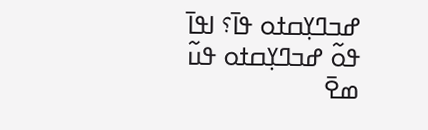ߝߏߣߌ߲ߛߙߋ ߟߊ߫؟ ߊߟߊ߫ ߟߋ߬ ߝߏߣߌ߲ߛߙߋ ߟߎ߬ ߘߐ߫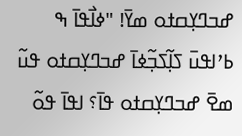ߝߏߣߌ߲ߛߙߋ ߘߌ߫! "ߦߊ߯ߟߊ߫ ߒ ߕߴߊߟߎ߫ ߖߊ߲߬ߖߏ߲߬ߦߊ߫ ߝߏߣߌ߲ߛߙߋ ߟߎ߬ ߘߐ߫ ߝߏߣߌ߲ߛߙߋ ߟߊ߫؟ ߊߟߊ߫ ߟߋ߬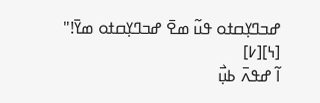ߝߏߣߌ߲ߛߙߋ ߟߎ߬ ߘߐ߫ ߝߏߣߌ߲ߛߙߋ ߘߌ߫!" [߆][߇]
ߊ߬ ߝߟߍ߫ ߕߎ߲߯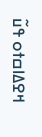ߞߐߡߊߛߙߋ ߟߎ߬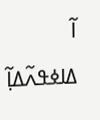ߊ߬ ߡߊߦߟߍ߬ߡߊ߲߬